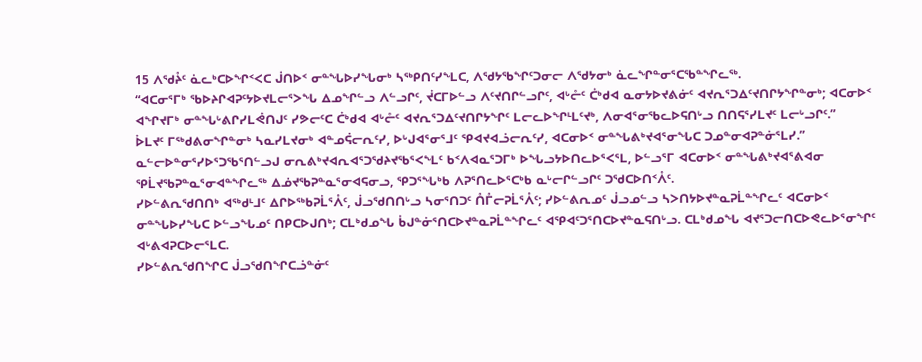15 ᐱᖁᔧᑦ ᓈᓚᒃᑕᐅᖏᑉᐸᑕ ᒎᑎᐅᑉ ᓂᓐᖓᐅᓯᖓᓂᒃ ᓴᖅᑭᑎᑦᓯᖕᒪᑕ, ᐱᖁᔭᖃᖏᑦᑐᓂᓕ ᐱᖁᔭᓂᒃ ᓈᓚᖏᓐᓂᕐᑕᖃᓐᖏᓚᖅ.
“ᐊᑕᓂᕐᒥᒃ ᖃᐅᔨᒋᐊᕈᑦᔭᐅᔪᒪᓕᕐᐳᖓ ᐃᓄᖏᓪᓗ ᐱᓪᓗᒋᑦ, ᔫᑕᒥᐅᓪᓗ ᐱᑦᔪᑎᒋᓪᓗᒋᑦ, ᐊᒡᓔᑦ ᑖᒃᑯᐊ ᓇᓂᔭᐅᔪᕕᓃᑦ ᐊᔪᕆᕐᑐᐃᑦᔪᑎᒋᔭᖏᓐᓂᒃ; ᐊᑕᓂᐅᑉ ᐊᖏᔪᒥᒃ ᓂᓐᖓᒡᕕᒋᓯᒪᕚᑎᒍᑦ ᓯᕗᓕᑦᑕ ᑖᒃᑯᐊ ᐊᒡᓔᑦ ᐊᔪᕆᕐᑐᐃᑦᔪᑎᒋᔭᖏᑦ ᒪᓕᓚᐅᖏᒻᒪᑦᔪᒃ, ᐱᓂᐊᕐᓂᖃᓚᐅᕋᑎᒡᓗ ᑎᑎᕋᕐᓯᒪᔪᑦ ᒪᓕᒡᓗᒋᑦ.”
ᐆᒪᔪᑦ ᒥᖅᑯᕕᓂᖏᓐᓂᒃ ᓴᓇᓯᒪᔪᓂᒃ ᐊᓐᓄᕌᓕᕆᑦᓯ, ᐅᒡᒍᐊᕐᓂᕐᒧᑦ ᕿᐊᔪᐊᓘᓕᕆᑦᓯ, ᐊᑕᓂᐅᑉ ᓂᓐᖓᕕᒃᔪᐊᕐᓂᖓᑕ ᑐᓄᓐᓂᐊᕈᓐᓃᕐᒪᓯ.”
ᓇᓪᓕᐅᓐᓂᕐᓯᐅᕐᑐᖃᕐᑎᓪᓗᒍ ᓂᕆᕕᒃᔪᐊᕆᐊᕐᑐᖁᔨᔪᖃᕐᐸᖕᒪᑦ ᑲᑉᐱᐊᓇᕐᑐᒥᒃ ᐅᖓᓗᔭᐅᑎᓚᐅᕐᐸᕐᒪ, ᐅᓪᓗᕐᒥ ᐊᑕᓂᐅᑉ ᓂᓐᖓᕕᒃᔪᐊᕐᕕᐊᓂ ᕿᒫᔪᖃᕈᓐᓇᕐᓂᐊᓐᖏᓚᖅ ᐃᓅᔪᖃᕈᓐᓇᕐᓂᐊᕋᓂᓗ, ᕿᑐᕐᖓᒃᑲ ᐱᕈᕐᑎᓚᐅᕐᑕᒃᑲ ᓇᒡᓕᒋᓪᓗᒋᑦ ᑐᖁᑕᐅᑎᑉᐰᑦ.
ᓯᐅᓪᕕᕆᖁᑎᑎᒃ ᐊᖅᑯᒻᒧᑦ ᐃᒋᐅᖅᑲᕈᒫᕐᐰᑦ, ᒎᓗᖁᑎᑎᒡᓗ ᓴᓂᕐᑎᑐᑦ ᑍᒤᓕᕈᒫᕐᐰᑦ; ᓯᐅᓪᕕᕆᓄᑦ ᒎᓗᓄᓪᓗ ᓴᐳᑎᔭᐅᔪᓐᓇᕈᒫᓐᖏᓚᑦ ᐊᑕᓂᐅᑉ ᓂᓐᖓᐅᓯᖓᑕ ᐅᓪᓗᖓᓄᑦ ᑎᑭᑕᐅᒍᑎᒃ; ᑕᒪᒃᑯᓄᖓ ᑳᒍᓐᓃᕐᑎᑕᐅᔪᓐᓇᕈᒫᓐᖏᓚᑦ ᐊᕿᐊᑦᑐᕐᑎᑕᐅᔪᓐᓇᕋᑎᒡᓗ. ᑕᒪᒃᑯᓄᖓ ᐊᔪᕐᑐᓕᑎᑕᐅᕙᓚᐅᕐᓂᖏᑦ ᐊᒡᕕᐊᕈᑕᐅᓕᕐᒪᑕ.
ᓯᐅᓪᕕᕆᖁᑎᖏᑕ ᒎᓗᖁᑎᖏᑕᓘᓐᓃᑦ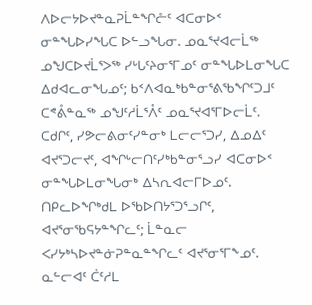ᐱᐅᓕᔭᐅᔪᓐᓇᕈᒫᓐᖏᓔᑦ ᐊᑕᓂᐅᑉ ᓂᓐᖓᐅᓯᖓᑕ ᐅᓪᓗᖓᓂ. ᓄᓇᕐᔪᐊᓕᒫᖅ ᓄᖑᑕᐅᔪᒫᕐᐳᖅ ᓯᒡᒐᑦᔨᓂᕐᒥᓄᑦ ᓂᓐᖓᐅᒪᓂᖓᑕ ᐃᑯᐊᓚᓂᖓᓄᑦ; ᑲᑉᐱᐊᓇᒃᑲᓐᓂᕐᕕᖃᖏᑦᑐᒧᑦ ᑕᕝᕔᓐᓇᖅ ᓄᖑᑦᓱᒫᕐᐰᑦ ᓄᓇᕐᔪᐊᕐᒥᐅᓕᒫᑦ.
ᑕᑯᒋᑦ, ᓯᕗᓕᕕᓂᑦᓯᓐᓂᒃ ᒪᓕᓕᕐᑐᓯ, ᐃᓄᐃᑦ ᐊᔪᕐᑐᓕᔪᑦ, ᐊᖏᒡᓕᑎᑦᓯᒃᑲᓐᓂᕐᓗᓯ ᐊᑕᓂᐅᑉ ᓂᓐᖓᐅᒪᓂᖓᓂᒃ ᐃᓴᕆᐊᓕᒥᐅᓄᑦ.
ᑎᑭᓚᐅᖏᒃᑯᒪ ᐅᖃᐅᑎᔭᕐᑐᕐᓗᒋᑦ, ᐊᔪᕐᓂᖃᕋᔭᓐᖏᓚᑦ; ᒫᓐᓇᓕ ᐸᓯᔭᒃᓴᐅᔪᓐᓃᕈᓐᓇᓐᖏᓚᑦ ᐊᔪᕐᓂᕐᒥᖕᓄᑦ.
ᓇᓪᓕᐊᑦ ᑖᑦᓱᒪ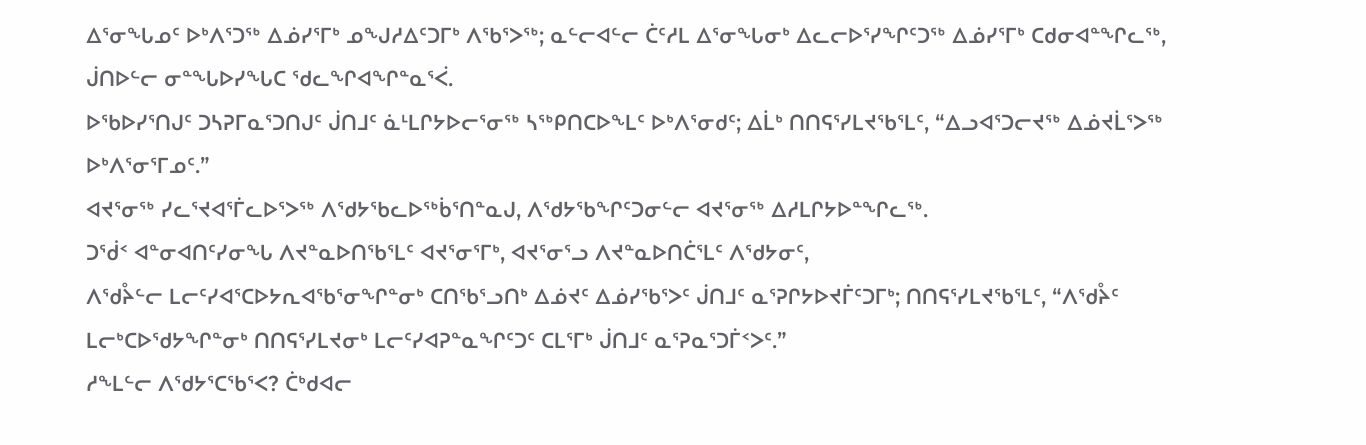ᐃᕐᓂᖓᓄᑦ ᐅᒃᐱᕐᑐᖅ ᐃᓅᓯᕐᒥᒃ ᓄᖑᓱᐃᑦᑐᒥᒃ ᐱᖃᕐᐳᖅ; ᓇᓪᓕᐊᓪᓕ ᑖᑦᓱᒪ ᐃᕐᓂᖓᓂᒃ ᐃᓚᓕᐅᕐᓯᖏᑦᑐᖅ ᐃᓅᓯᕐᒥᒃ ᑕᑯᓂᐊᓐᖏᓚᖅ, ᒎᑎᐅᓪᓕ ᓂᓐᖓᐅᓯᖓᑕ ᖁᓚᖏᐊᖏᓐᓇᕐᐹ.
ᐅᖃᐅᓯᕐᑎᒍᑦ ᑐᓴᕈᒥᓇᕐᑐᑎᒍᑦ ᒎᑎᒧᑦ ᓈᒻᒪᒋᔭᐅᓕᕐᓂᖅ ᓴᖅᑭᑎᑕᐅᖕᒪᑦ ᐅᒃᐱᕐᓂᑯᑦ; ᐃᒫᒃ ᑎᑎᕋᕐᓯᒪᔪᖃᕐᒪᑦ, “ᐃᓗᐊᕐᑐᓕᔪᖅ ᐃᓅᔪᒫᕐᐳᖅ ᐅᒃᐱᕐᓂᕐᒥᓄᑦ.”
ᐊᔪᕐᓂᖅ ᓯᓚᕐᔪᐊᕐᒦᓚᐅᕐᐳᖅ ᐱᖁᔭᖃᓚᐅᖅᑳᕐᑎᓐᓇᒍ, ᐱᖁᔭᖃᖏᑦᑐᓂᓪᓕ ᐊᔪᕐᓂᖅ ᐃᓱᒪᒋᔭᐅᓐᖏᓚᖅ.
ᑐᖂᑉ ᐊᓐᓂᐊᑎᑦᓯᓂᖓ ᐱᔪᓐᓇᐅᑎᖃᕐᒪᑦ ᐊᔪᕐᓂᕐᒥᒃ, ᐊᔪᕐᓂᕐᓗ ᐱᔪᓐᓇᐅᑎᑖᕐᒪᑦ ᐱᖁᔭᓂᑦ,
ᐱᖁᔧᓪᓕ ᒪᓕᑦᓯᐊᕐᑕᐅᔭᕆᐊᖃᕐᓂᖏᓐᓂᒃ ᑕᑎᖃᕐᓗᑎᒃ ᐃᓅᔪᑦ ᐃᓅᓯᖃᕐᐳᑦ ᒎᑎᒧᑦ ᓇᕐᕈᒋᔭᐅᔪᒦᑦᑐᒥᒃ; ᑎᑎᕋᕐᓯᒪᔪᖃᕐᒪᑦ, “ᐱᖁᔧᑦ ᒪᓕᒃᑕᐅᖁᔭᖏᓐᓂᒃ ᑎᑎᕋᕐᓯᒪᔪᓂᒃ ᒪᓕᑦᓯᐊᕈᓐᓇᖏᑦᑐᑦ ᑕᒪᕐᒥᒃ ᒎᑎᒧᑦ ᓇᕐᕈᓇᕐᑐᒦᑉᐳᑦ.”
ᓱᖕᒪᓪᓕ ᐱᖁᔭᕐᑕᖃᕐᐸ? ᑖᒃᑯᐊᓕ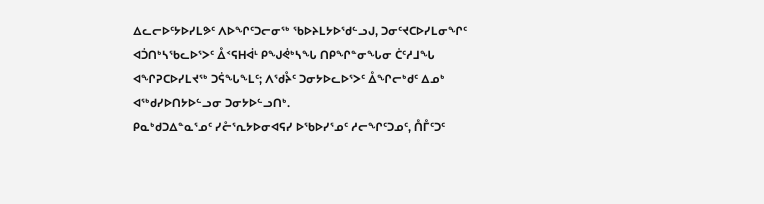ᐃᓚᓕᐅᑦᔭᐅᓯᒪᕗᑦ ᐱᐅᖏᑦᑐᓕᓂᖅ ᖃᐅᔨᒪᔭᐅᖁᓪᓗᒍ, ᑐᓂᑦᔪᑕᐅᓯᒪᓂᖏᑦ ᐊᑑᑎᒃᓴᖃᓚᐅᕐᐳᑦ ᐂᑉᕋᕼᐋᒻ ᑭᖑᕚᒃᓴᖓ ᑎᑭᖏᓐᓂᖓᓂ ᑖᑦᓱᒧᖓ ᐊᖏᕈᑕᐅᓯᒪᔪᖅ ᑐᕌᖓᖕᒪᑦ; ᐱᖁᔧᑦ ᑐᓂᔭᐅᓚᐅᕐᐳᑦ ᐂᖏᓕᒃᑯᑦ ᐃᓄᒃ ᐊᖅᑯᓯᐅᑎᔭᐅᓪᓗᓂ ᑐᓂᔭᐅᓪᓗᑎᒃ.
ᑭᓇᒃᑯᑐᐃᓐᓇᕐᓄᑦ ᓯᓔᕐᕆᔭᐅᓂᐊᕋᓯ ᐅᖃᐅᓯᕐᓄᑦ ᓱᓕᖏᑦᑐᓄᑦ, ᑍᒤᑦᑐᑦ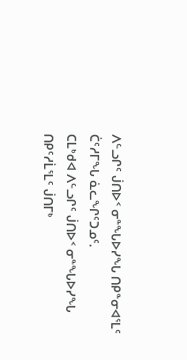ᐱᓪᓗᒋᑦ ᒎᑎᐅᑉ ᓂᓐᖓᐅᓯᖓ ᑎᑭᓐᓂᐊᕐᒪᑦ ᑖᑦᓱᒥᖓ ᓈᓚᖏᑦᑐᓄᑦ.
ᑕᒪᒃᑯᐊ ᐱᓪᓗᒋᑦ ᒎᑎᐅᑉ ᓂᓐᖓᐅᓯᖓ ᑎᑭᑦᓱᒫᕐᒪᑦ ᒎᑎᒥᒃ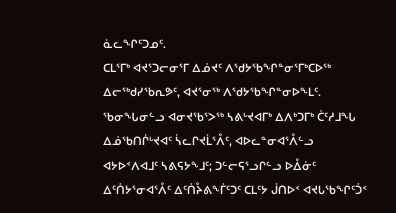ᓈᓚᖏᑦᑐᓄᑦ.
ᑕᒪᕐᒥᒃ ᐊᔪᕐᑐᓕᓂᕐᒥ ᐃᓅᔪᑦ ᐱᖁᔭᖃᖏᓐᓂᕐᒥᒃᑕᐅᖅ ᐃᓕᖅᑯᓯᖃᕆᕗᑦ, ᐊᔪᕐᓂᖅ ᐱᖁᔭᖃᖏᓐᓂᐅᖕᒪᑦ.
ᖃᓂᖓᓂᓪᓗ ᐊᓂᔪᖃᕐᐳᖅ ᓴᕕᒡᔪᐊᒥᒃ ᐃᐱᒃᑐᒥᒃ ᑖᑦᓱᒧᖓ ᐃᓅᖃᑎᒌᒡᔪᐊᑦ ᓵᓚᒋᔪᒫᕐᐰᑦ, ᐊᐅᓚᓐᓂᐊᕐᐰᓪᓗ ᐊᔭᐅᑉᐱᐊᒧᑦ ᓴᕕᕋᔭᖕᒧᑦ; ᑐᓪᓕᕋᕐᓗᒋᓪᓗ ᐅᐂᓃᑦ ᐃᑦᑏᔭᕐᓂᐊᕐᐰᑦ ᐃᑦᑏᔧᕕᖕᒦᑦᑐᑦ ᑕᒪᑦᔭ ᒎᑎᐅᑉ ᐊᔪᒐᖃᖏᑦᑑᑉ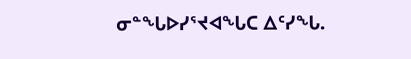ᓂᓐᖓᐅᓯᕐᔪᐊᖓᑕ ᐃᑦᓯᖓ.